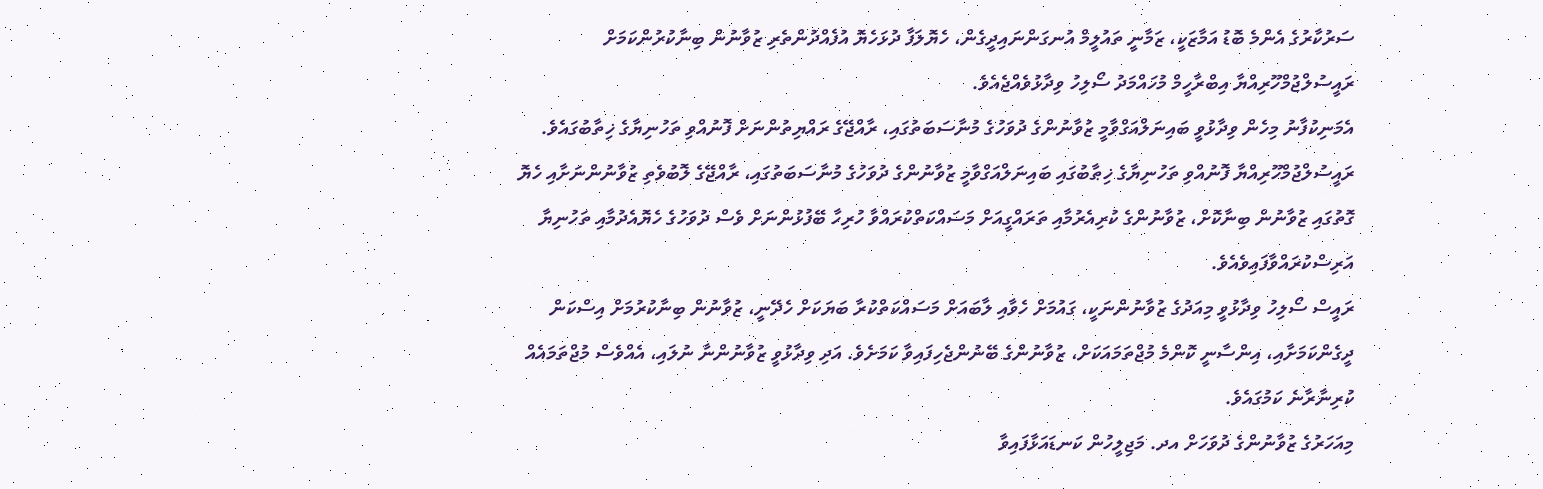ސަރުކާރުގެ އެންމެ ބޮޑު އަމާޒަކީ، ޒަމާނީ ތައުލީމް އުނގަންނައިދީގެން، ހެޔޮލަފާ ދުޅަހެޔޮ އުފެއްދުންތެރި ޒުވާނުން ބިނާކުރުންކަމަށް ރައީސުލްޖުމްހޫރިއްޔާ އިބްރާހީމް މުހައްމަދު ސޯލިހު ވިދާޅުވެއްޖެއެވެ.
އެމަނިކުފާނު މިހެން ވިދާޅުވީ ބައިނަލްއަގްވާމީ ޒުވާނުންގެ ދުވަހުގެ މުނާސަބަތުގައި، ރާއްޖޭގެ ރައްޔިތުންނަށް ފޮނުއްވި ތަހުނިޔާގެ ޚިތާބުގައެވެ.
ރައީސުލްޖުމްހޫރިއްޔާ ފޮނުއްވި ތަހުނިޔާގެ ޚިޠާބުގައި ބައިނަލްއަގްވާމީ ޒުވާނުންގެ ދުވަހުގެ މުނާސަބަތުގައި، ރާއްޖޭގެ ލޮބުވެތި ޒުވާނުންނަށާއި ހެޔޮ ގޮތުގައި ޒުވާނުން ބިނާކޮށް، ޒުވާނުންގެ ކުރިއެރުމާއި ތަރައްގީއަށް މަސައްކަތްކުރައްވާ ހުރިހާ ބޭފުޅުންނަށް ވެސް ދުވަހުގެ ހެޔޮއެދުމާއި ތަހުނިޔާ އަރިސްކުރައްވާފައިވެއެވެ.
ރައީސް ސޯލިހު ވިދާޅުވީ މިއަދުގެ ޒުވާނުންނަކީ، ގައުމަށް ހެވާއި ލާބައަށް މަސައްކަތްކުރާ ބަޔަކަށް ހެދޭނީ، ޒުވާނުން ބިނާކުރުމަށް އިސްކަން ދީގެންކަމަށާއި، އިންސާނީ ކޮންމެ މުޖްތަމައަކަށް، ޒުވާނުންގެ ބޭނުންޖެހިފައިވާ ކަމަށެވެ. އަދި ވިދާޅުވީ ޒުވާނުންނާ ނުލައި، އެއްވެސް މުޖްތަމައެއް ކުރިނާރާނެ ކަމުގައެވެ.
މިއަހަރުގެ ޒުވާނުންގެ ދުވަހަށް އދ. މަޖިލީހުން ކަނޑައަޅާފައިވާ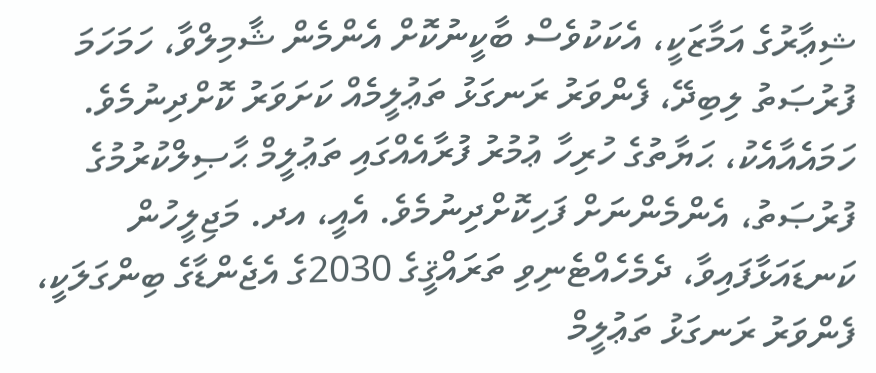ޝިޢާރުގެ އަމާޒަކީ، އެކަކުވެސް ބާކީނުކޮށް އެންމެން ޝާމިލްވާ، ހަމަހަމަ ފުރުޞަތު ލިބިދޭ، ފެންވަރު ރަނގަޅު ތަޢުލީމެއް ކަށަވަރު ކޮށްދިނުމެވެ. ހަމައެއާއެކު، ޙަޔާތުގެ ހުރިހާ ޢުމުރު ފުރާއެއްގައި ތަޢުލީމް ޙާޞިލްކުރުމުގެ ފުރުޞަތު، އެންމެންނަށް ފަހިކޮށްދިނުމެވެ. އެއީ، އދ. މަޖިލީހުން ކަނޑައަޅާފައިވާ، ދެމެހެއްޓެނިވި ތަރައްޤީގެ 2030ގެ އެޖެންޑާގެ ބިންގަލަކީ، ފެންވަރު ރަނގަޅު ތަޢުލީމް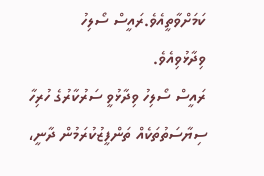ކަމަށްވާތީއެވެ.ރައީސް ސޯލިހު ވިދާޅުވިއެވެ.
ރައީސް ސޯލިހު ވިދާޅުވީ ސަރުކާރުގެ ހުރިހާ ސިޔާސަތުތަކެއް ތަންފީޒުކުރަމުން ދާނީ،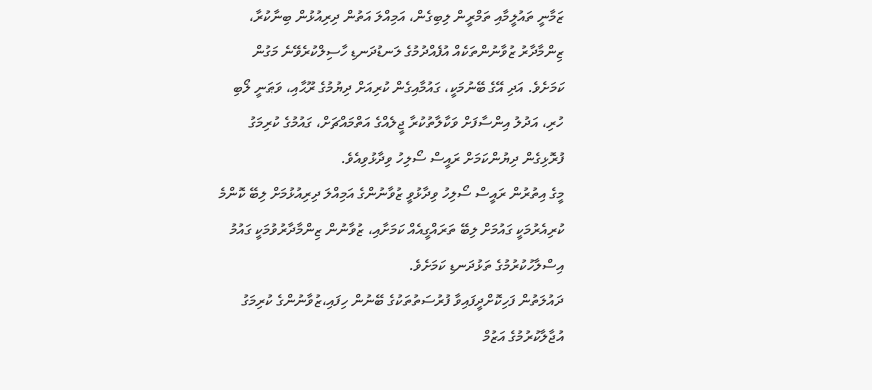ޒަމާނީ ތައުލީމާއި ތަމްރީން ލިބިގެން، އަމިއްލަ އަތުން ދިރިއުޅުން ބިނާކުރާ، ޒިންމާދާރު ޒުވާނުންތަކެއް އުފެއްދުމުގެ ލަނޑުދަނޑި ހާސިލްކުރެވޭނެ މަގުން ކަމަށެވެ. އަދި އޭގެ ބޭނުމަކީ، ގައުމާއިގެން ކުރިއަށް ދިޔުމުގެ ރޫޙާއި، ވަޠަނީ ލޯބި ހުރި، އަދުލު އިންސާފަށް ވަކާލާތުކުރާ ޖީލެއްގެ އަތްމައްޗަށް، ގައުމުގެ ކުރިމަގު ފުރޮޅިގެން ދިޔުންކަމަށް ރައީސް ސޯލިހު ވިދާޅުވިއެވެ.
މީގެ އިތުރުން ރައީސް ސޯލިހު ވިދާޅުވީ ޒުވާނުންގެ އަމިއްލަ ދިރިއުޅުމަށް ލިބޭ ކޮންމެ ކުރިއެރުމަކީ ގައުމަށް ލިބޭ ތަރައްގީއެއް ކަމަށާއި، ޒުވާނުން ޒިންމާދާރުވުމަކީ ގައުމު އިސްލާހުކުރުމުގެ ތަޅުދަނޑި ކަމަށެވެ.
ދައުލަތުން ފަހިކޮށްދީފައިވާ ފުރުސަތުތަކުގެ ބޭނުން ހިފައި،ޒުވާނުންގެ ކުރިމަގު އުޖާލާކުރުމުގެ އަޒުމް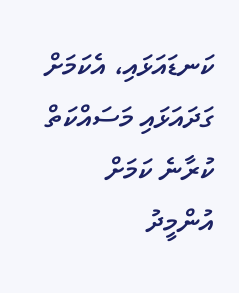ކަނޑައަޅައި، އެކަމަށް ގަދައަޅައި މަސައްކަތް ކުރާނެ ކަމަށް އުންމީދު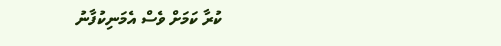ކުރާ ކަމަށް ވެސް އެމަނިކުފާނު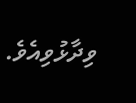ވިދާޅުވިއެވެ.